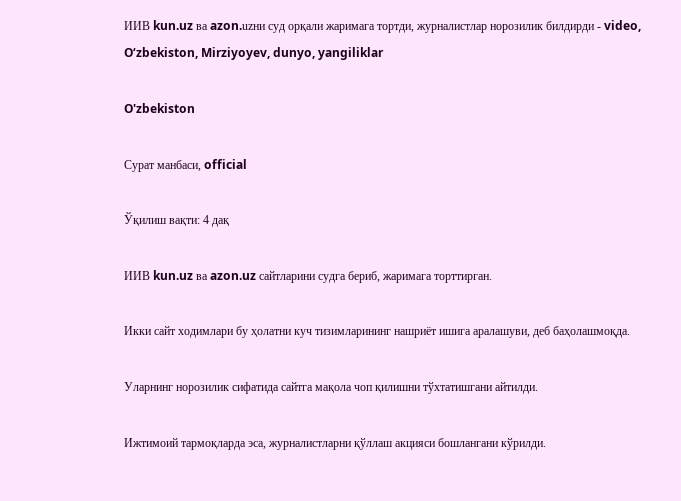ИИВ kun.uz ва azon.uzни суд орқали жаримага тортди, журналистлар норозилик билдирди - video, O‘zbekiston, Mirziyoyev, dunyo, yangiliklar

O'zbekiston

Сурат манбаси, official

Ўқилиш вақти: 4 дақ

ИИВ kun.uz ва azon.uz сайтларини судга бериб, жаримага торттирган.

Икки сайт ходимлари бу ҳолатни куч тизимларининг нашриёт ишига аралашуви, деб баҳолашмоқда.

Уларнинг норозилик сифатида сайтга мақола чоп қилишни тўхтатишгани айтилди.

Ижтимоий тармоқларда эса, журналистларни қўллаш акцияси бошлангани кўрилди.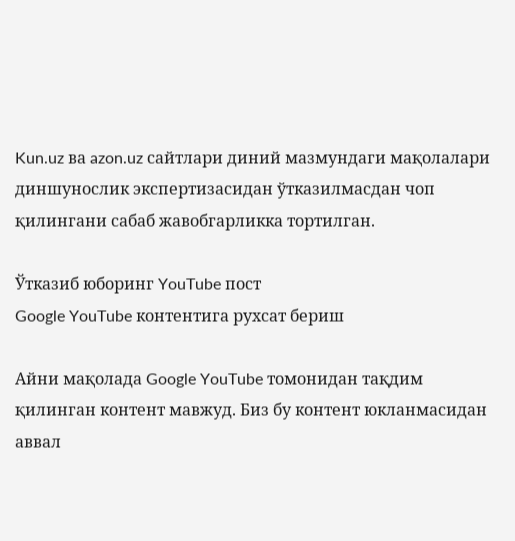Kun.uz ва azon.uz сайтлари диний мазмундаги мақолалари диншунослик экспертизасидан ўтказилмасдан чоп қилингани сабаб жавобгарликка тортилган.

Ўтказиб юборинг YouTube пост
Google YouTube контентига рухсат бериш

Айни мақолада Google YouTube томонидан тақдим қилинган контент мавжуд. Биз бу контент юкланмасидан аввал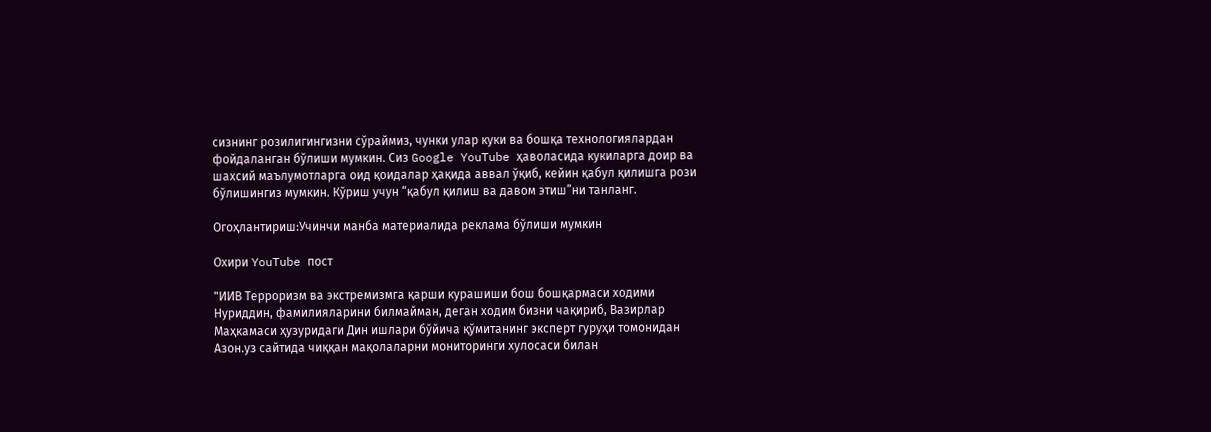сизнинг розилигингизни сўраймиз, чунки улар куки ва бошқа технологиялардан фойдаланган бўлиши мумкин. Сиз Google YouTube ҳаволасида кукиларга доир ва шахсий маълумотларга оид қоидалар ҳақида аввал ўқиб, кейин қабул қилишга рози бўлишингиз мумкин. Кўриш учун “қабул қилиш ва давом этиш”ни танланг.

Огоҳлантириш:Учинчи манба материалида реклама бўлиши мумкин

Охири YouTube пост

"ИИВ Терроризм ва экстремизмга қарши курашиши бош бошқармаси ходими Нуриддин, фамилияларини билмайман, деган ходим бизни чақириб, Вазирлар Маҳкамаси ҳузуридаги Дин ишлари бўйича қўмитанинг эксперт гуруҳи томонидан Азон.уз сайтида чиққан мақолаларни мониторинги хулосаси билан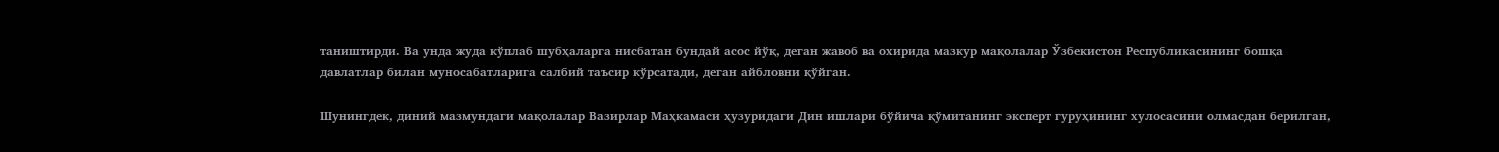таништирди. Ва унда жуда кўплаб шубҳаларга нисбатан бундай асос йўқ, деган жавоб ва охирида мазкур мақолалар Ўзбекистон Республикасининг бошқа давлатлар билан муносабатларига салбий таъсир кўрсатади, деган айбловни қўйган.

Шунингдек, диний мазмундаги мақолалар Вазирлар Маҳкамаси ҳузуридаги Дин ишлари бўйича қўмитанинг эксперт гуруҳининг хулосасини олмасдан берилган,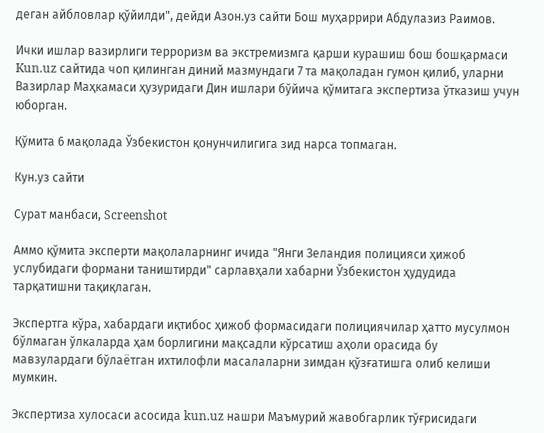деган айбловлар қўйилди", дейди Азон.уз сайти Бош муҳаррири Абдулазиз Раимов.

Ички ишлар вазирлиги терроризм ва экстремизмга қарши курашиш бош бошқармаси Kun.uz сайтида чоп қилинган диний мазмундаги 7 та мақоладан гумон қилиб, уларни Вазирлар Маҳкамаси ҳузуридаги Дин ишлари бўйича қўмитага экспертиза ўтказиш учун юборган.

Қўмита 6 мақолада Ўзбекистон қонунчилигига зид нарса топмаган.

Кун.уз сайти

Сурат манбаси, Screenshot

Аммо қўмита эксперти мақолаларнинг ичида "Янги Зеландия полицияси ҳижоб услубидаги формани таништирди" сарлавҳали хабарни Ўзбекистон ҳудудида тарқатишни тақиқлаган.

Экспертга кўра, хабардаги иқтибос ҳижоб формасидаги полициячилар ҳатто мусулмон бўлмаган ўлкаларда ҳам борлигини мақсадли кўрсатиш аҳоли орасида бу мавзулардаги бўлаётган ихтилофли масалаларни зимдан қўзғатишга олиб келиши мумкин.

Экспертиза хулосаси асосида kun.uz нашри Маъмурий жавобгарлик тўғрисидаги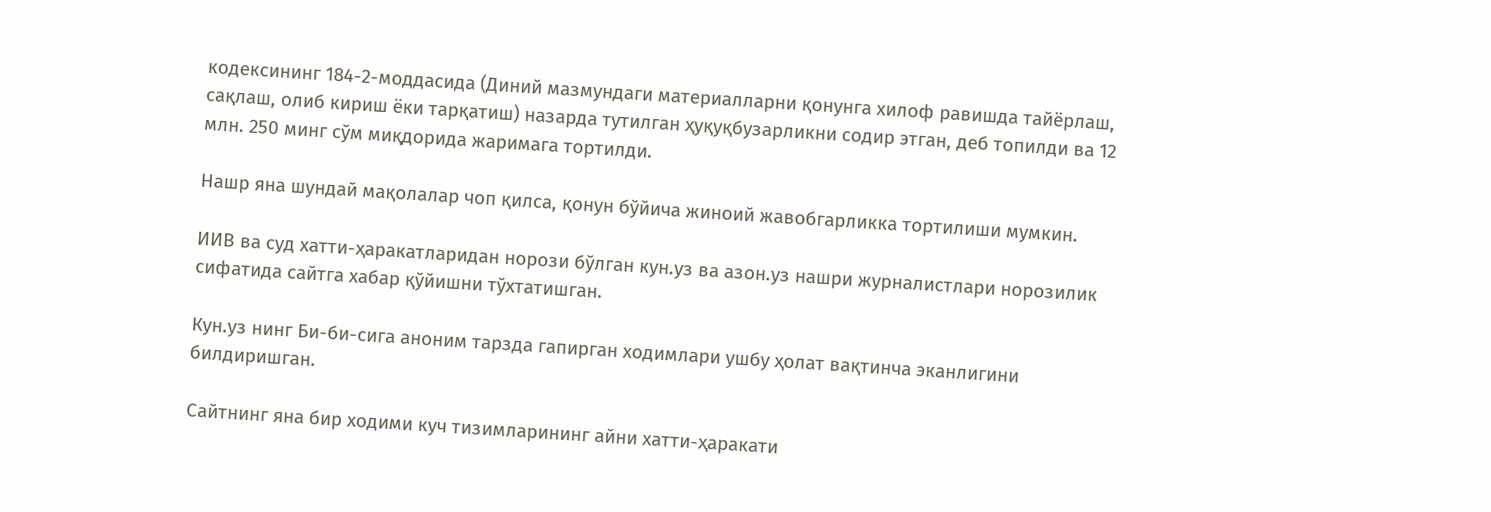кодексининг 184-2-моддасида (Диний мазмундаги материалларни қонунга хилоф равишда тайёрлаш, сақлаш, олиб кириш ёки тарқатиш) назарда тутилган ҳуқуқбузарликни содир этган, деб топилди ва 12 млн. 250 минг сўм миқдорида жаримага тортилди.

Нашр яна шундай мақолалар чоп қилса, қонун бўйича жиноий жавобгарликка тортилиши мумкин.

ИИВ ва суд хатти-ҳаракатларидан норози бўлган кун.уз ва азон.уз нашри журналистлари норозилик сифатида сайтга хабар қўйишни тўхтатишган.

Кун.уз нинг Би-би-сига аноним тарзда гапирган ходимлари ушбу ҳолат вақтинча эканлигини билдиришган.

Cайтнинг яна бир ходими куч тизимларининг айни хатти-ҳаракати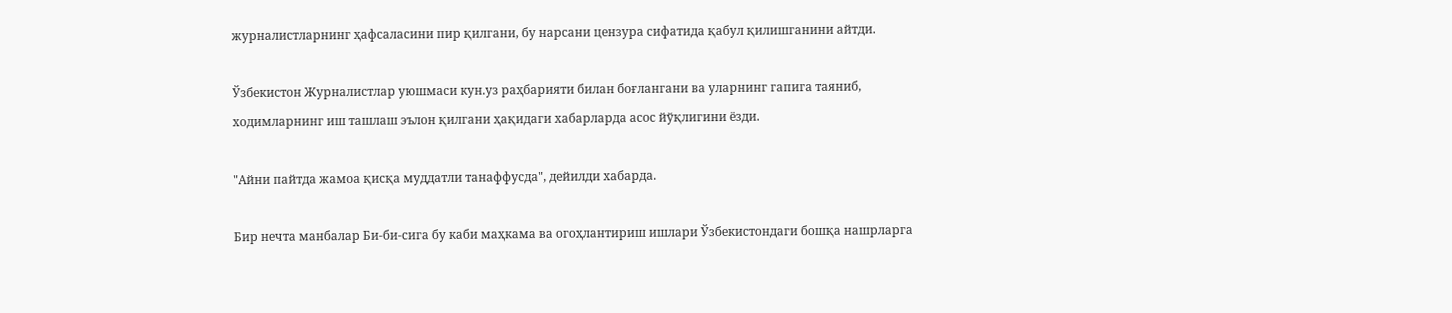журналистларнинг ҳафсаласини пир қилгани, бу нарсани цензура сифатида қабул қилишганини айтди.

Ўзбекистон Журналистлар уюшмаси кун.уз раҳбарияти билан боғлангани ва уларнинг гапига таяниб, ходимларнинг иш ташлаш эълон қилгани ҳақидаги хабарларда асос йўқлигини ёзди.

"Айни пайтда жамоа қисқа муддатли танаффусда", дейилди хабарда.

Бир нечта манбалар Би-би-сига бу каби маҳкама ва огоҳлантириш ишлари Ўзбекистондаги бошқа нашрларга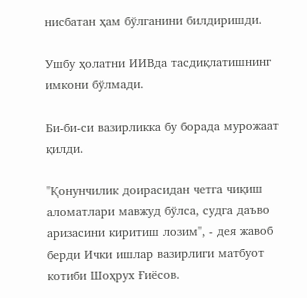нисбатан ҳам бўлганини билдиришди.

Ушбу ҳолатни ИИВда тасдиқлатишнинг имкони бўлмади.

Би-би-си вазирликка бу борада мурожаат қилди.

"Қонунчилик доирасидан четга чиқиш аломатлари мавжуд бўлса, судга даъво аризасини киритиш лозим", - дея жавоб берди Ички ишлар вазирлиги матбуот котиби Шоҳрух Ғиёсов.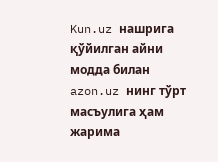Kun.uz нашрига қўйилган айни модда билан azon.uz нинг тўрт масъулига ҳам жарима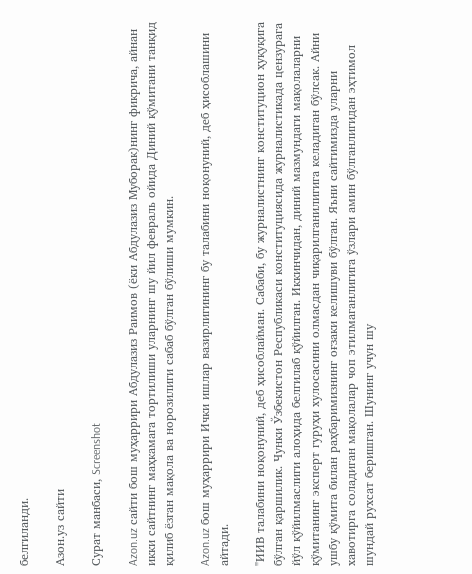белгиланди.

Азон.уз сайти

Сурат манбаси, Screenshot

Azon.uz сайти бош муҳаррири Абдулазиз Раимов (ёки Абдулазиз Муборак)нинг фикрича, айнан икки сайтнинг маҳкамага тортилиши уларнинг шу йил февраль ойида Диний қўмитани танқид қилиб ёзган мақола ва норозилиги сабаб бўлган бўлиши мумкин.

Azon.uz бош муҳаррири Ички ишлар вазирлигининг бу талабини ноқонуний, деб ҳисоблашини айтади.

"ИИВ талабини ноқонуний, деб ҳисоблайман. Сабаби, бу журналистнинг конституцион ҳуқуқига бўлган қаршилик. Чунки Ўзбекистон Республикаси конституциясида журналистикада цензурага йўл қўйилмаслиги алоҳида белгилаб қўйилган. Иккинчидан, диний мазмундаги мақолаларни қўмитанинг эксперт гуруҳи хулосасини олмасдан чиқарилганилигига келадиган бўлсак. Айни ушбу қўмита билан раҳбаримизнинг оғзаки келишуви бўлган. Яъни сайтимизда уларни хавотирга соладиган мақолалар чоп этилмаганлигига ўзлари амин бўлганлигидан эҳтимол шундай рухсат беришган. Шунинг учун шу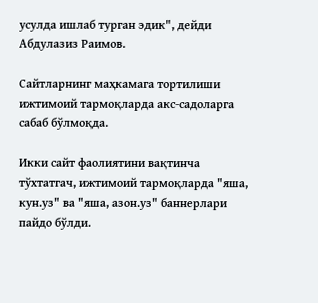усулда ишлаб турган эдик", дейди Абдулазиз Раимов.

Сайтларнинг маҳкамага тортилиши ижтимоий тармоқларда акс-садоларга сабаб бўлмоқда.

Икки сайт фаолиятини вақтинча тўхтатгач, ижтимоий тармоқларда "яша, кун.уз" ва "яша, азон.уз" баннерлари пайдо бўлди.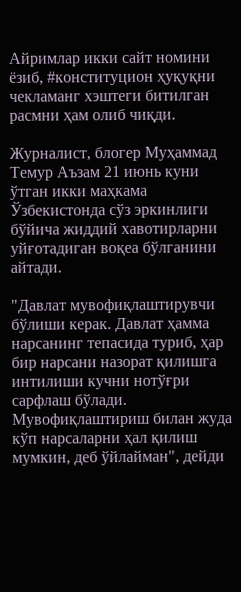Айримлар икки сайт номини ёзиб, #конституцион ҳуқуқни чекламанг хэштеги битилган расмни ҳам олиб чиқди.

Журналист, блогер Муҳаммад Темур Аъзам 21 июнь куни ўтган икки маҳкама Ўзбекистонда сўз эркинлиги бўйича жиддий хавотирларни уйғотадиган воқеа бўлганини айтади.

"Давлат мувофиқлаштирувчи бўлиши керак. Давлат ҳамма нарсанинг тепасида туриб, ҳар бир нарсани назорат қилишга интилиши кучни нотўғри сарфлаш бўлади. Мувофиқлаштириш билан жуда кўп нарсаларни ҳал қилиш мумкин, деб ўйлайман", дейди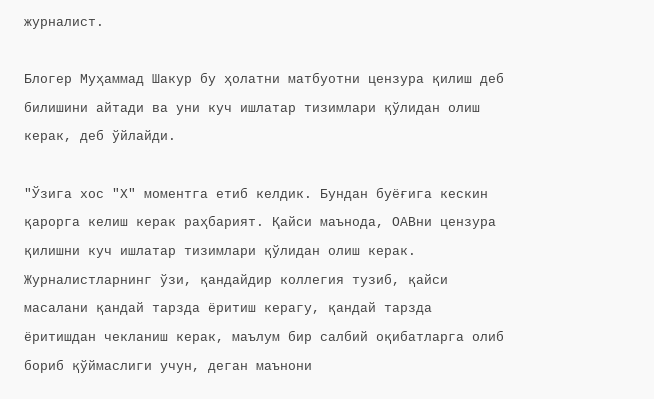журналист.

Блогер Муҳаммад Шакур бу ҳолатни матбуотни цензура қилиш деб билишини айтади ва уни куч ишлатар тизимлари қўлидан олиш керак, деб ўйлайди.

"Ўзига хос "Х" моментга етиб келдик. Бундан буёғига кескин қарорга келиш керак раҳбарият. Қайси маънода, ОАВни цензура қилишни куч ишлатар тизимлари қўлидан олиш керак. Журналистларнинг ўзи, қандайдир коллегия тузиб, қайси масалани қандай тарзда ёритиш керагу, қандай тарзда ёритишдан чекланиш керак, маълум бир салбий оқибатларга олиб бориб қўймаслиги учун, деган маънони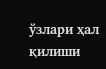ўзлари ҳал қилиши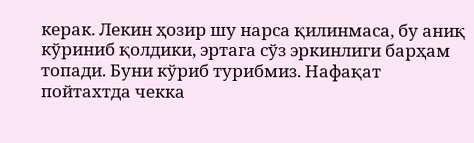керак. Лекин ҳозир шу нарса қилинмаса, бу аниқ кўриниб қолдики, эртага сўз эркинлиги барҳам топади. Буни кўриб турибмиз. Нафақат пойтахтда чекка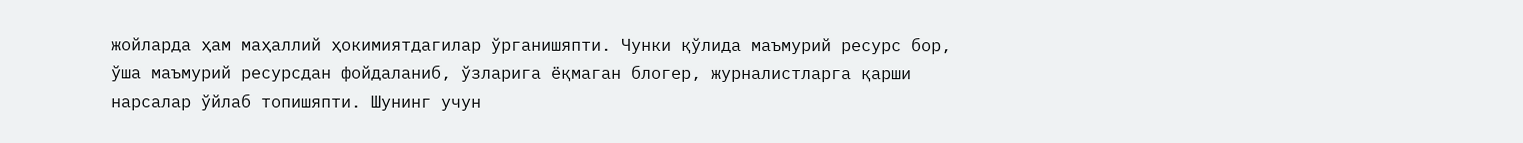жойларда ҳам маҳаллий ҳокимиятдагилар ўрганишяпти. Чунки қўлида маъмурий ресурс бор, ўша маъмурий ресурсдан фойдаланиб, ўзларига ёқмаган блогер, журналистларга қарши нарсалар ўйлаб топишяпти. Шунинг учун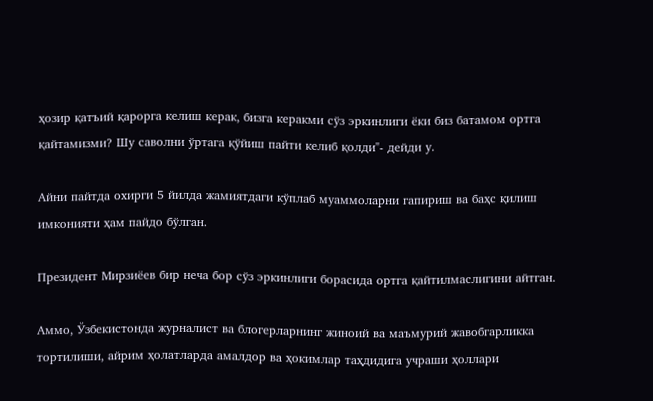ҳозир қатъий қарорга келиш керак, бизга керакми сўз эркинлиги ёки биз батамом ортга қайтамизми? Шу саволни ўртага қўйиш пайти келиб қолди"- дейди у.

Айни пайтда охирги 5 йилда жамиятдаги кўплаб муаммоларни гапириш ва баҳс қилиш имконияти ҳам пайдо бўлган.

Президент Мирзиёев бир неча бор сўз эркинлиги борасида ортга қайтилмаслигини айтган.

Аммо, Ўзбекистонда журналист ва блогерларнинг жиноий ва маъмурий жавобгарликка тортилиши, айрим ҳолатларда амалдор ва ҳокимлар таҳдидига учраши ҳоллари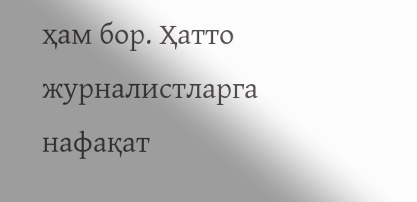ҳам бор. Ҳатто журналистларга нафақат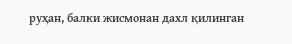руҳан, балки жисмонан дахл қилинган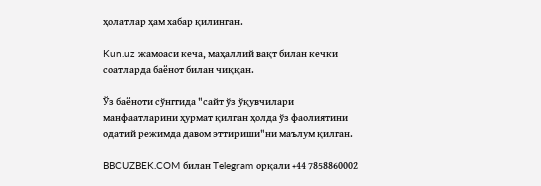ҳолатлар ҳам хабар қилинган.

Kun.uz жамоаси кеча, маҳаллий вақт билан кечки соатларда баёнот билан чиққан.

Ўз баёноти сўнггида "сайт ўз ўқувчилари манфаатларини ҳурмат қилган ҳолда ўз фаолиятини одатий режимда давом эттириши"ни маълум қилган.

BBCUZBEK.COM билан Telegram орқали +44 7858860002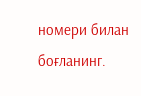номери билан боғланинг.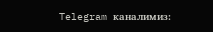Telegram каналимиз: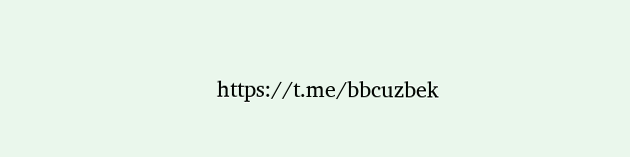https://t.me/bbcuzbek